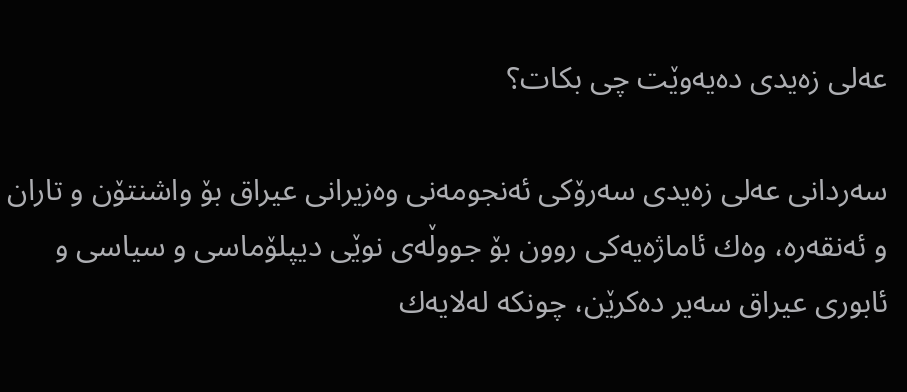عەلی زەیدی دەیەوێت چی بكات؟

سەردانی عەلی زەیدی سەرۆکی ئەنجومەنی وەزیرانی عیراق بۆ واشنتۆن و تاران و ئەنقەرە، وەك ئاماژەیەکی روون بۆ جووڵەی نوێی دیپلۆماسی و سیاسی و ئابوری عیراق سەیر دەکرێن، چونكە لەلایەك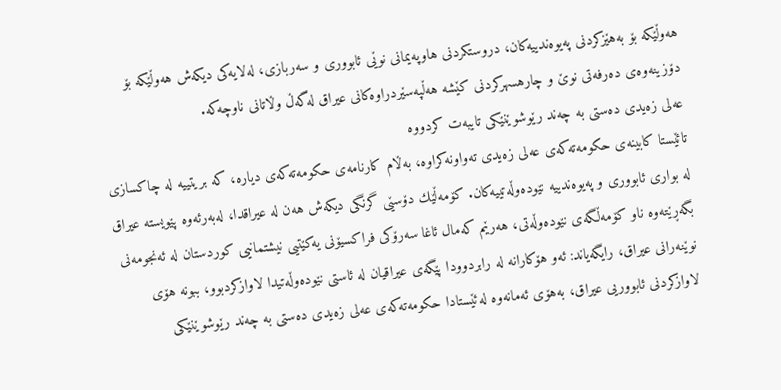هەوڵێكە بۆ بەهێزکردنی پەیوەندییەکان، دروستکردنی هاوپەیمانی نوێی ئابووری و سەربازی، لەلایەكی دیکەش هەوڵێكە بۆ دۆزینەوەی دەرفەتی نوێ و چارهسهركردنی کێشە هەڵپەسێردراوەکانی عیراق لەگەڵ وڵاتانی ناوچەكە.
عەلی زەیدی دەستی بە چەند رێوشوێنێكی تایبەت كردووە
تائێستا كابینەی حكومەتەكەی عەلی زەیدی تەواونەكراوە، بەڵام كارنامەی حكومەتەکەی دیارە، كە بریتییە لە چاكسازی لە بواری ئابووری و پەیوەندییە نێودەوڵەتییەكان. كۆمەڵێك دۆسێی گرنگی دیکەش هەن لە عیراقدا، لەبەرئەوە پێویستە عیراق بگەڕێتەوە ناو كۆمەڵگەی نێودەوڵەتی، هەرێم كەمال ئاغا سەرۆكی فراكسیۆنی یەكێتیی نیشتمانیی كوردستان لە ئەنجومەنی نوێنەرانی عیراق، رایگەیاند: ئەو هۆكارانە لە رابردوودا پێگەی عیراقیان لە ئاستی نێودەوڵەتیدا لاوازكردبوو، ببونە هۆی لاوازكردنی ئابووریی عیراق، بەهۆی ئەمانەوە لەئێستادا حكومەتەكەی عەلی زەیدی دەستی بە چەند رێوشوێنێكی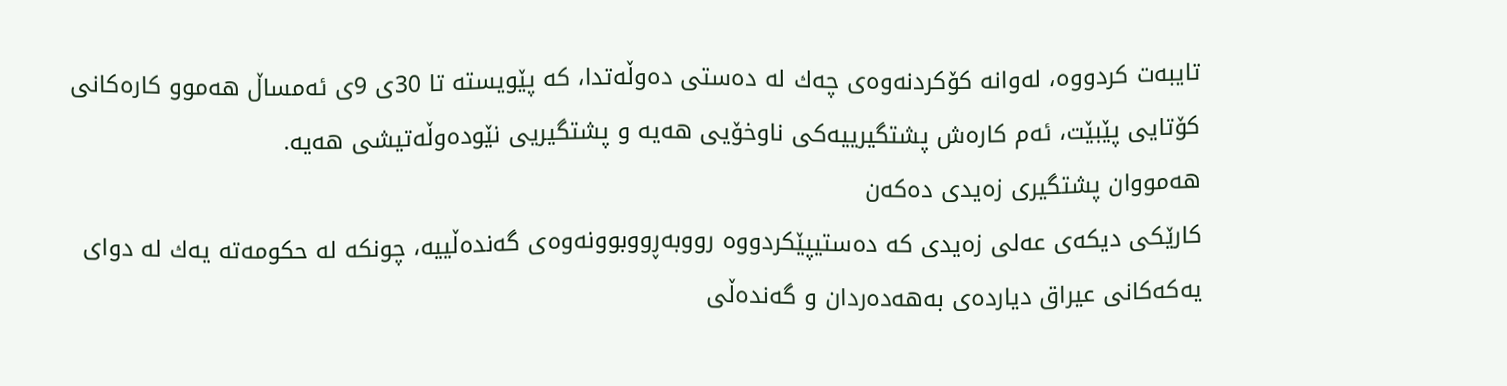تایبەت كردووە، لەوانە كۆكردنەوەی چەك لە دەستی دەوڵەتدا، كە پێویستە تا 30ی 9ی ئەمساڵ هەموو كارەكانی كۆتایی پێبێت، ئەم كارەش پشتگیرییەكی ناوخۆیی هەیە و پشتگیریی نێودەوڵەتیشی هەیە.
هەمووان پشتگیری زەیدی دەکەن
كارێكی دیکەی عەلی زەیدی كە دەستیپێكردووە رووبەڕووبوونەوەی گەندەڵییە، چونكە لە حكومەتە یەك لە دوای یەكەكانی عیراق دیاردەی بەهەدەردان و گەندەڵی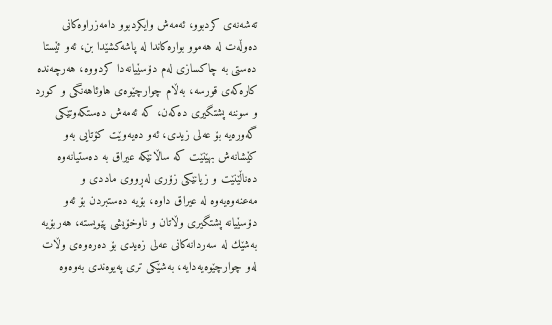تەشەنەی كردبوو، ئەمەش وایكردبوو دامەزراوەكانی دەوڵەت لە هەموو بوارەكاندا لە پاشەكشێدا بن، ئەو ئێستا دەستی بە چاكسازی لەم دۆسێیانەدا كردووە، هەرچەندە كارەكەی قورسە، بەڵام چوارچێوەی هاوئاهەنگی و كورد و سوننە پشتگیری دەكەن، كە ئەمەش دەستكەوتێكی گەورەیە بۆ عەلی زیدی، ئەو دەیەوێت كۆتایی بەو كێشانەش بهێنێت كە ساڵانێكە عیراق بە دەستیانەوە دەناڵێنێت و زیانێكی زۆری لەڕووی ماددی و مەعنەوەیەوە لە عیراق داوە، بۆیە دەستبردن بۆ ئەو دۆسێیانە پشتگیری وڵاتان و ناوخۆیشی پێویستە، هەربۆیە بەشێك لە سەردانەكانی عەلی زەیدی بۆ دەرەوەی وڵات لەو چوارچێوەیەدایە، بەشێكی تری پەیوەندی بەوەوە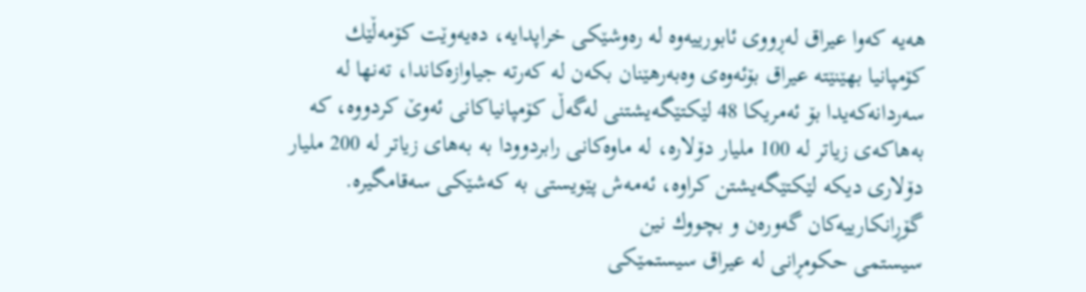هەیە كەوا عیراق لەڕووی ئابورییەوە لە رەوشێكی خراپدایە، دەیەوێت كۆمەڵێك كۆمپانیا بهێنێتە عیراق بۆئەوەی وەبەرهێنان بكەن لە كەرتە جیاوازەكاندا، تەنها لە سەردانەكەیدا بۆ ئەمریكا 48 لێكتێگەیشتنی لەگەڵ كۆمپانیاكانی ئەوێ کردووە، كە بەهاكەی زیاتر لە 100 ملیار دۆلارە، لە ماوەكانی رابردوودا بە بەهای زیاتر لە 200 ملیار دۆلاری دیکە لێكتێگەیشتن كراوە، ئەمەش پێویستی بە كەشێكی سەقامگیرە.
گۆڕانكارییەکان گەورەن و بچووك نین
سیستمی حكومڕانی لە عیراق سیستمێكی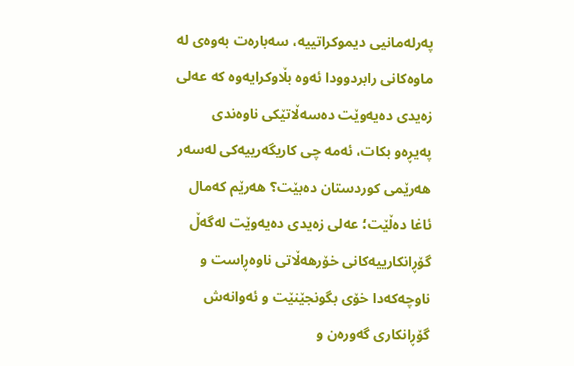پەرلەمانیی دیموكراتییە، سەبارەت بەوەی لە ماوەكانی رابردوودا ئەوە بڵاوكرایەوە كە عەلی زەیدی دەیەوێت دەسەڵاتێكی ناوەندی پەیڕەو بكات، ئەمە چی كاریگەرییەكی لەسەر هەرێمی كوردستان دەبێت؟ هەرێم كەمال ئاغا دەڵێت؛ عەلی زەیدی دەیەوێت لەگەڵ گۆڕانكارییەكانی خۆرهەڵاتی ناوەڕاست و ناوچەكەدا خۆی بگونجێنێت و ئەوانەش گۆڕانكاری گەورەن و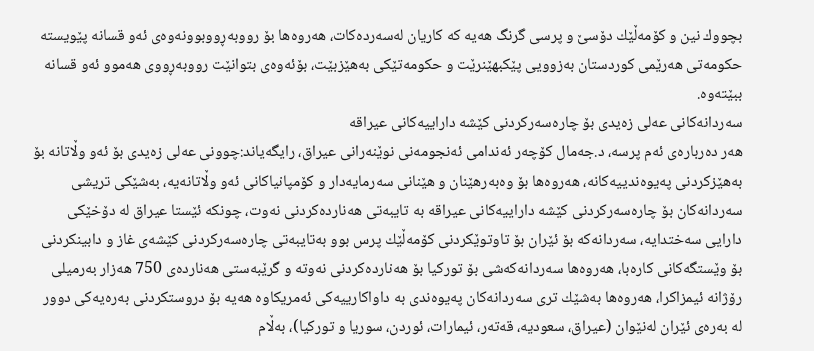بچووك نین و كۆمەڵێك دۆسێ و پرسی گرنگ هەیە كە كاریان لەسەردەكات، هەروەها بۆ رووبەڕووبوونەوەی ئەو قسانە پێویستە حكومەتی هەرێمی كوردستان بەزوویی پێكبهێنرێت و حكومەتێكی بەهێزبێت، بۆئەوەی بتوانێت رووبەڕووی هەموو ئەو قسانە ببێتەوە.
سەردانەکانی عەلی زەیدی بۆ چارەسەركردنی كێشە داراییەكانی عیراقە
هەر دەربارەی ئەم پرسە، د.جەمال كۆچەر ئەندامی ئەنجومەنی نوێنەرانی عیراق، رایگەیاند:چوونی عەلی زەیدی بۆ ئەو وڵاتانە بۆ بەهێزكردنی پەیوەندییەكانە، هەروەها بۆ وەبەرهێنان و هێنانی سەرمایەدار و كۆمپانیاكانی ئەو وڵاتانەیە، بەشێكی تریشی سەردانەكان بۆ چارەسەركردنی كێشە داراییەكانی عیراقە بە تایبەتی هەناردەكردنی نەوت، چونكە ئێستا عیراق لە دۆخێكی دارایی سەختدایە، سەردانەكە بۆ ئێران بۆ تاوتوێكردنی كۆمەڵێك پرس بوو بەتایبەتی چارەسەركردنی كێشەی غاز و دابینكردنی بۆ وێستگەكانی كارەبا، هەروەها سەردانەكەشی بۆ توركیا بۆ هەناردەكردنی نەوتە و گرێبەستی هەناردەی 750 هەزار بەرمیلی رۆژانە ئیمزاکرا، هەروەها بەشێك تری سەردانەكان پەیوەندی بە داواكارییەكی ئەمریكاوە هەیە بۆ دروستكردنی بەرەیەكی دوور لە بەرەی ئێران لەنێوان (عیراق، سعودیە، قەتەر، ئیمارات، ئوردن، سوریا و توركیا)، بەڵام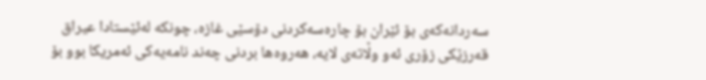سەردانەكەی بۆ ئێران بۆ چارەسەكردنی دۆسێی غازە، چونكە لەئێستادا عیراق قەرزێكی زۆری ئەو وڵاتەی لایە، هەروەها بردنی چەند نامەیەكی ئەمریكا بوو بۆ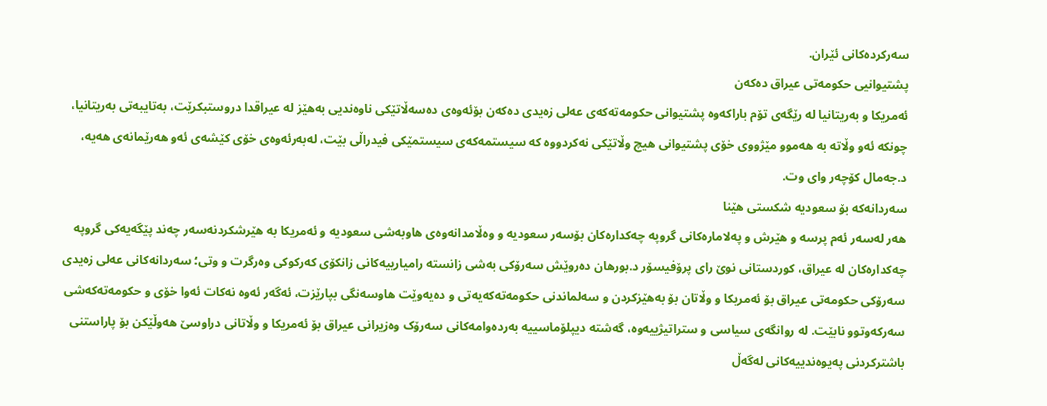سەركردەكانی ئێران.
پشتیوانیی حكومەتی عیراق دەکەن
ئەمریكا و بەریتانیا لە رێگەی تۆم باراكەوە پشتیوانی حكومەتەكەی عەلی زەیدی دەكەن بۆئەوەی دەسەڵاتێكی ناوەندیی بەهێز لە عیراقدا دروستبكرێت، بەتایبەتی بەریتانیا، چونكە ئەو وڵاتە بە هەموو مێژووی خۆی پشتیوانی هیچ وڵاتێكی نەكردووە كە سیستمەكەی سیستمێكی فیدراڵی بێت، لەبەرئەوەی خۆی كێشەی ئەو هەرێمانەی هەیە، د.جەمال كۆچەر وای وت.
سەردانەکە بۆ سعودیە شکستی هێنا
هەر لەسەر ئەم پرسە و هێرش و پەلامارەكانی گروپە چەكدارەكان بۆسەر سعودیە و وەڵامدانەوەی هاوبەشی سعودیە و ئەمریکا بە هێرشكردنەسەر چەند پێگەیەكی گروپە چەكدارەكان لە عیراق، كوردستانی نوێ رای پرۆفیسۆر د.بورهان دەروێش سەرۆكی بەشی زانستە رامیارییەكانی زانكۆی كەركوكی وەرگرت و وتی؛ سەردانەكانی عەلی زەیدی سەرۆكی حكومەتی عیراق بۆ ئەمریكا و وڵاتان بۆ بەهێزكردن و سەلماندنی حكومەتەكەیەتی و دەیەوێت هاوسەنگی بپارێزت، ئەگەر ئەوە نەكات ئەوا خۆی و حكومەتەكەشی سەركەوتوو نابێت. لە روانگەی سیاسی و ستراتیژییەوە، گەشتە دیپلۆماسییە بەردەوامەکانی سەرۆک وەزیرانی عیراق بۆ ئەمریکا و وڵاتانی دراوسێ هەوڵێکن بۆ پاراستنی باشتركردنی پەیوەندییەکانی لەگەڵ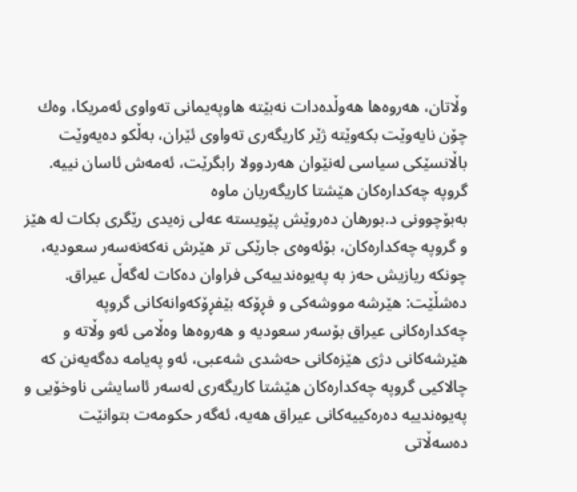وڵاتان، هەروەها هەوڵدەدات نەبێتە هاوپەیمانی تەواوی ئەمریكا، وەك چۆن نایەوێت بکەوێتە ژێر کاریگەری تەواوی ئێران، بەڵکو دەیەوێت باڵانسێكی سیاسی لەنێوان هەردوولا رابگرێت، ئەمەش ئاسان نییە.
گروپە چەكدارەكان هێشتا کاریگەریان ماوە
بەبۆچوونی د.بورهان دەروێش پێویستە عەلی زەیدی رێگری بكات لە هێز و گروپە چەكدارەكان، بۆئەوەی جارێكی تر هێرش نەكەنەسەر سعودیە، چونكە ریازیش حەز بە پەیوەندییەكی فراوان دەكات لەگەڵ عیراق.
دەشڵێت: هێرشە مووشەکی و فڕۆکە بێفڕۆکەوانەكانی گروپە چەكدارەكانی عیراق بۆسەر سعودیە و هەروەها وەڵامی ئەو وڵاتە و هێرشەکانی دژی هێزەکانی حەشدی شەعبی، ئەو پەیامە دەگەیەنن کە چالاکیی گروپە چەکدارەکان هێشتا کاریگەری لەسەر ئاسایشی ناوخۆیی و پەیوەندییە دەرەکییەکانی عیراق هەیە، ئەگەر حکومەت بتوانێت دەسەڵاتی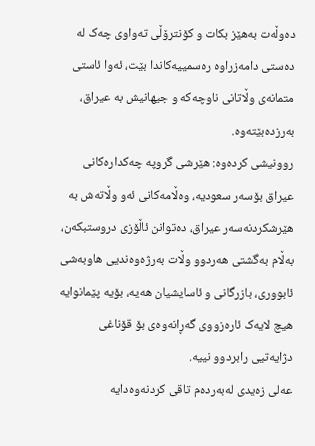دەوڵەت بەهێز بکات و کۆنترۆڵی تەواوی چەک لە دەستی دامەزراوە رەسمییەکاندا بێت، ئەوا ئاستی متمانەی وڵاتانی ناوچەکە و جیهانیش بە عیراق، بەرزدەبێتەوە.
روونیشی کردەوە: هێرشی گروپە چەكدارەكانی عیراق بۆسەر سعودیە، وەڵامەكانی ئەو وڵاتەش بە هێرشكردنەسەر عیراق، دەتوانن ئاڵۆزی دروستبکەن، بەڵام بەگشتی هەردوو وڵات بەرژەوەندیی هاوبەشی ئابووری، بازرگانی و ئاسایشیان هەیە، بۆیە پێمانوایە هیچ لایەک ئارەزووی گەڕانەوەی بۆ قۆناغی دژایەتیی رابردوو نییە.
عەلی زەیدی لەبەردەم تاقی کردنەوەدایە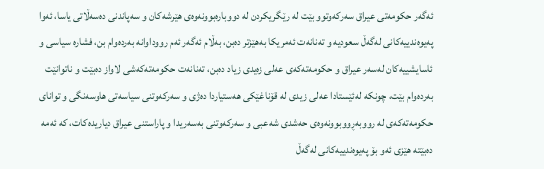ئەگەر حکومەتی عیراق سەرکەوتوو بێت لە رێگریکردن لە دووبارەبوونەوەی هێرشەکان و سەپاندنی دەسەڵاتی یاسا، ئەوا پەیوەندییەکانی لەگەڵ سعودیە و تەنانەت ئەمریکا بەهێزتر دەبن، بەڵام ئەگەر ئەم رووداوانە بەردەوام بن، فشارە سیاسی و ئاسایشییەکان لەسەر عیراق و حکومەتەکەی عەلی زەیدی زیاد دەبن، تەنانەت حکومەتەکەشی لاواز دەبێت و ناتوانێت بەردەوام بێت، چونكە لەئێستادا عەلی زیدی لە قۆناغێکی هەستیاردا دەژی و سەرکەوتنی سیاسەتی هاوسەنگی و توانای حکومەتەکەی لە رووبەڕووبوونەوەی حەشدی شەعبی و سەرکەوتنی بەسەریدا و پاراستنی عیراق دیاریدەکات، کە ئەمە دەبێتە هێزی ئەو بۆ پەیوەندییەکانی لەگەڵ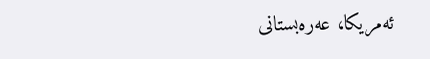ئەمریکا، عەرەبستانی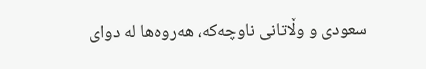سعودی و وڵاتانی ناوچەکە، هەروەها لە دوای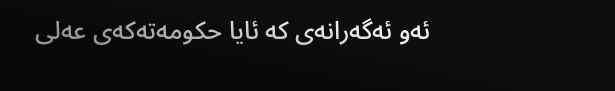ئەو ئەگەرانەی كە ئایا حكومەتەكەی عەلی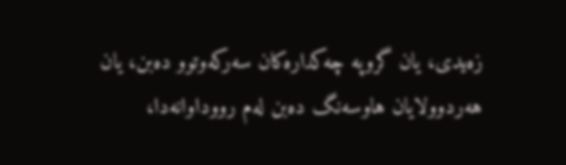زەیدی، یان گروپە چەكدارەكان سەركەوتوو دەبن، یان هەردوولایان هاوسەنگ دەبن لەم رووداوانەدا،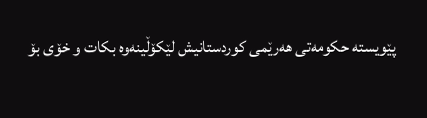پێویستە حكومەتی هەرێمی كوردستانیش لێكۆڵینەوە بكات و خۆی بۆ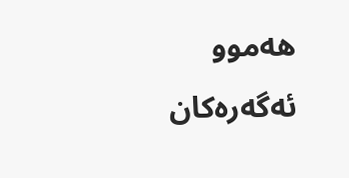هەموو ئەگەرەكان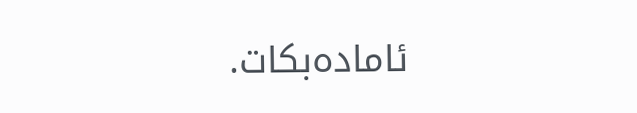ئامادەبكات.